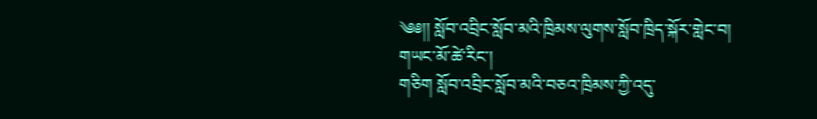༄༅།། སློབ་འབྲིང་སློབ་མའི་ཁྲིམས་ལུགས་སློབ་ཁྲིད་སྐོར་གླེང་བ།
གཡང་མོ་ཚེ་རིང་།
གཅིག སློབ་འབྲིང་སློབ་མའི་བཅའ་ཁྲིམས་ཀྱི་འདུ་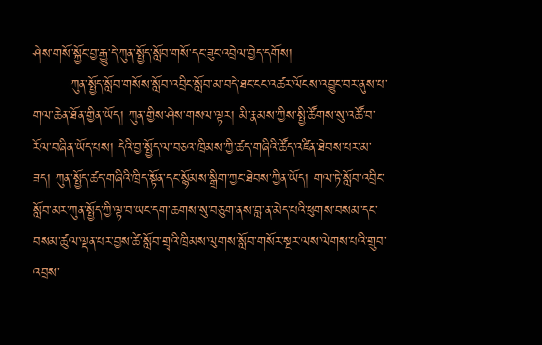ཤེས་གསོ་སྐྱོང་བྱ་རྒྱུ་དེ་ཀུན་སྤྱོད་སློབ་གསོ་དང་ཟུང་འབྲེལ་བྱེད་དགོས།
        ཀུན་སྤྱོད་སློབ་གསོས་སློབ་འབྲིང་སློབ་མ་བདེ་ཐང་ངང་འཚར་ལོངས་འབྱུང་བར་ནུས་པ་གལ་ཆེན་ཐོན་གྱིན་ཡོད། ཀུན་གྱིས་ཤེས་གསལ་ལྟར། མི་རྣམས་ཀྱིས་སྤྱི་ཚོགས་སུ་འཚོ་བ་རོལ་བཞིན་ཡོད་པས། དེའི་བྱ་སྤྱོད་ལ་བཅའ་ཁྲིམས་ཀྱི་ཚད་གཞིའི་ཚོད་འཛིན་ཐེབས་པར་མ་ཟད། ཀུན་སྤྱོད་ཚད་གཞིའི་ཁྲིད་སྟོན་དང་སྙོམས་སྒྲིག་ཀྱང་ཐེབས་ཀྱིན་ཡོད། གལ་ཏེ་སློབ་འབྲིང་སློབ་མར་ཀུན་སྤྱོད་ཀྱི་ལྟ་བ་ཡང་དག་ཆགས་སུ་བཅུག་ནས་བླ་ན་མེད་པའི་ཕུགས་བསམ་དང་བསམ་ཚུལ་ལྡན་པར་བྱས་ཚེ་སློབ་གྲྭའི་ཁྲིམས་ལུགས་སློབ་གསོར་སྔར་ལས་ལེགས་པའི་གྲུབ་འབྲས་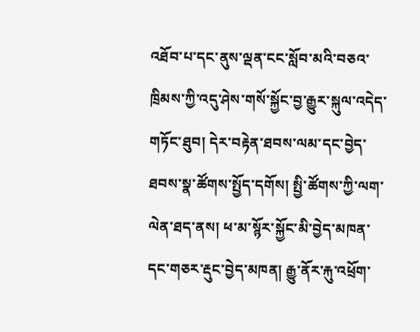འཐོབ་པ་དང་ནུས་ལྡན་ངང་སློབ་མའི་བཅའ་ཁྲིམས་ཀྱི་འདུ་ཤེས་གསོ་སྐྱོང་བྱ་རྒྱུར་སྐུལ་འདེད་གཏོང་ཐུབ། དེར་བརྟེན་ཐབས་ལམ་དང་བྱེད་ཐབས་སྣ་ཚོགས་སྤྱོད་དགོས། སྤྱི་ཚོགས་ཀྱི་ལག་ལེན་ཐད་ནས། ཕ་མ་སྙོར་སྐྱོང་མི་བྱེད་མཁན་དང་གཅར་རྡུང་བྱེད་མཁན། རྒྱུ་ནོར་རྐུ་འཕྲོག་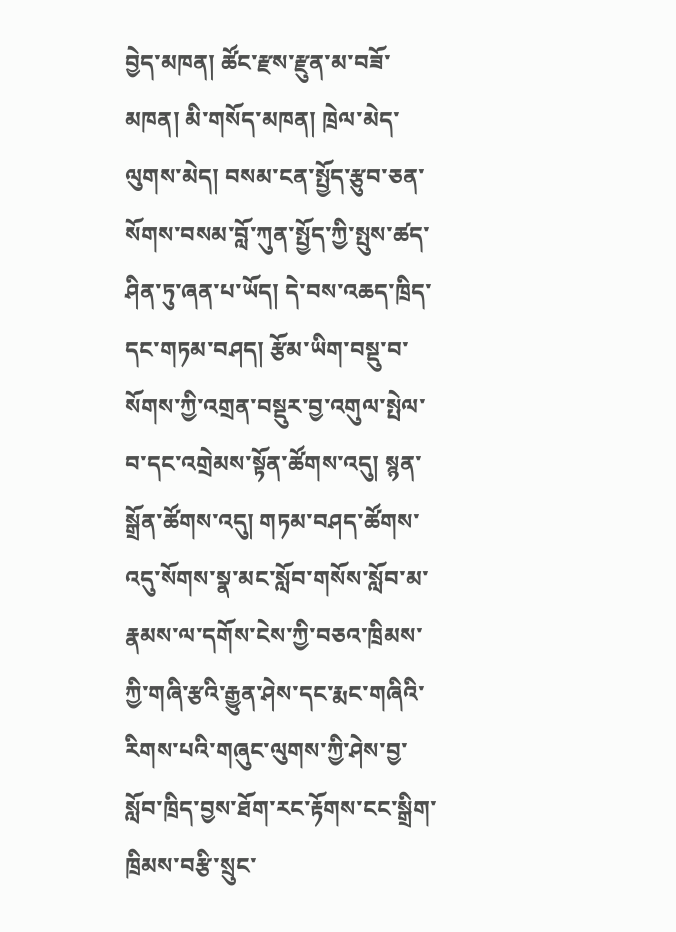བྱེད་མཁན། ཚོང་རྫས་རྫུན་མ་བཟོ་མཁན། མི་གསོད་མཁན། ཁྲེལ་མེད་ལུགས་མེད། བསམ་ངན་སྤྱོད་རྩུབ་ཅན་སོགས་བསམ་བློ་ཀུན་སྤྱོད་ཀྱི་སྤུས་ཚད་ཤིན་ཏུ་ཞན་པ་ཡོད། དེ་བས་འཆད་ཁྲིད་དང་གཏམ་བཤད། རྩོམ་ཡིག་བསྡུ་བ་སོགས་ཀྱི་འགྲན་བསྡུར་བྱ་འགུལ་སྤེལ་བ་དང་འགྲེམས་སྟོན་ཚོགས་འདུ། སྙན་སྒྲོན་ཚོགས་འདུ། གཏམ་བཤད་ཚོགས་འདུ་སོགས་སྣ་མང་སློབ་གསོས་སློབ་མ་རྣམས་ལ་དགོས་ངེས་ཀྱི་བཅའ་ཁྲིམས་ཀྱི་གཞི་རྩའི་རྒྱུན་ཤེས་དང་རྨང་གཞིའི་རིགས་པའི་གཞུང་ལུགས་ཀྱི་ཤེས་བྱ་སློབ་ཁྲིད་བྱས་ཐོག་རང་རྟོགས་ངང་སྒྲིག་ཁྲིམས་བརྩི་སྲུང་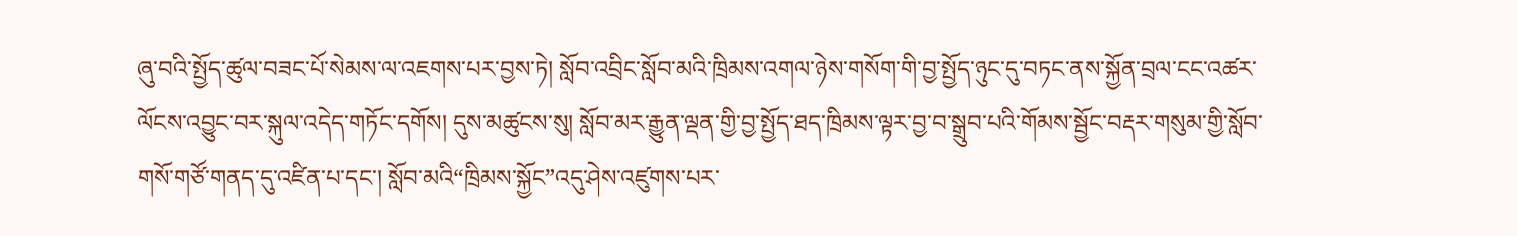ཞུ་བའི་སྤྱོད་ཚུལ་བཟང་པོ་སེམས་ལ་འཇགས་པར་བྱས་ཏེ། སློབ་འབྲིང་སློབ་མའི་ཁྲིམས་འགལ་ཉེས་གསོག་གི་བྱ་སྤྱོད་ཉུང་དུ་བཏང་ནས་སྐྱོན་བྲལ་ངང་འཚར་ལོངས་འབྱུང་བར་སྐུལ་འདེད་གཏོང་དགོས། དུས་མཚུངས་སུ། སློབ་མར་རྒྱུན་ལྡན་གྱི་བྱ་སྤྱོད་ཐད་ཁྲིམས་ལྟར་བྱ་བ་སྒྲུབ་པའི་གོམས་སྦྱོང་བརྡར་གསུམ་གྱི་སློབ་གསོ་གཙོ་གནད་དུ་འཛིན་པ་དང་། སློབ་མའི“ཁྲིམས་སྐྱོང”འདུ་ཤེས་འཛུགས་པར་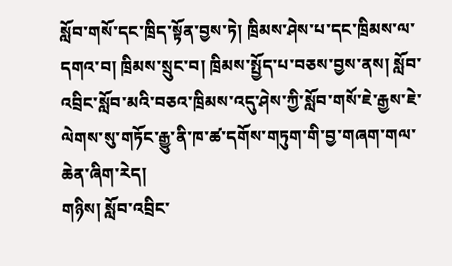སློབ་གསོ་དང་ཁྲིད་སྟོན་བྱས་ཏེ། ཁྲིམས་ཤེས་པ་དང་ཁྲིམས་ལ་དགའ་བ། ཁྲིམས་སྲུང་བ། ཁྲིམས་སྤྱོད་པ་བཅས་བྱས་ནས། སློབ་འབྲིང་སློབ་མའི་བཅའ་ཁྲིམས་འདུ་ཤེས་ཀྱི་སློབ་གསོ་ཇེ་རྒྱས་ཇེ་ལེགས་སུ་གཏོང་རྒྱུ་ནི་ཁ་ཚ་དགོས་གཏུག་གི་བྱ་གཞག་གལ་ཆེན་ཞིག་རེད།
གཉིས། སློབ་འབྲིང་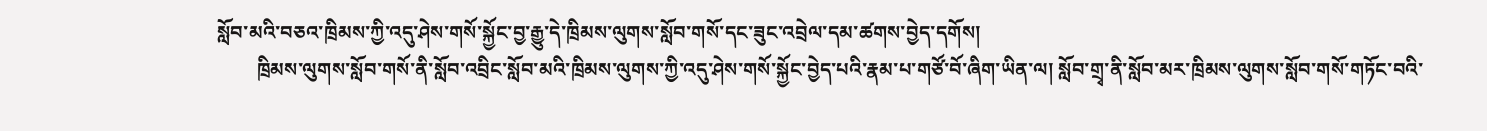སློབ་མའི་བཅའ་ཁྲིམས་ཀྱི་འདུ་ཤེས་གསོ་སྐྱོང་བྱ་རྒྱུ་དེ་ཁྲིམས་ལུགས་སློབ་གསོ་དང་ཟུང་འབྲེལ་དམ་ཚགས་བྱེད་དགོས།
        ཁྲིམས་ལུགས་སློབ་གསོ་ནི་སློབ་འབྲིང་སློབ་མའི་ཁྲིམས་ལུགས་ཀྱི་འདུ་ཤེས་གསོ་སྐྱོང་བྱེད་པའི་རྣམ་པ་གཙོ་བོ་ཞིག་ཡིན་ལ། སློབ་གྲྭ་ནི་སློབ་མར་ཁྲིམས་ལུགས་སློབ་གསོ་གཏོང་བའི་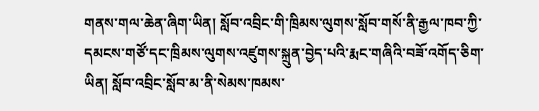གནས་གལ་ཆེན་ཞིག་ཡིན། སློབ་འབྲིང་གི་ཁྲིམས་ལུགས་སློབ་གསོ་ནི་རྒྱལ་ཁབ་ཀྱི་དམངས་གཙོ་དང་ཁྲིམས་ལུགས་འཛུགས་སྐྲུན་བྱེད་པའི་རྨང་གཞིའི་བཟོ་འགོད་ཅིག་ཡིན། སློབ་འབྲིང་སློབ་མ་ནི་སེམས་ཁམས་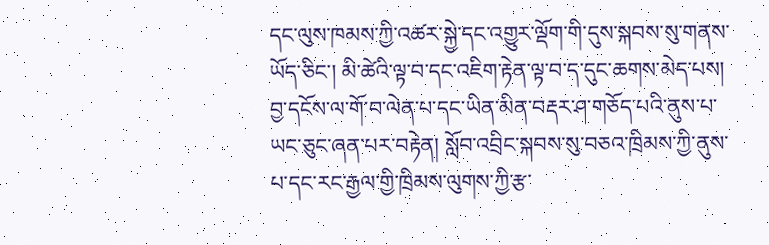དང་ལུས་ཁམས་ཀྱི་འཚར་སྐྱེ་དང་འགྱུར་ལྡོག་གི་དུས་སྐབས་སུ་གནས་ཡོད་ཅིང་། མི་ཚེའི་ལྟ་བ་དང་འཇིག་རྟེན་ལྟ་བ་ད་དུང་ཆགས་མེད་པས། བྱ་དངོས་ལ་གོ་བ་ལེན་པ་དང་ཡིན་མིན་བརྡར་ཤ་གཅོད་པའི་ནུས་པ་ཡང་ཅུང་ཞན་པར་བརྟེན། སློབ་འབྲིང་སྐབས་སུ་བཅའ་ཁྲིམས་ཀྱི་ནུས་པ་དང་རང་རྒྱལ་གྱི་ཁྲིམས་ལུགས་ཀྱི་རྩ་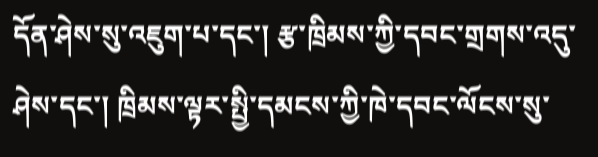དོན་ཤེས་སུ་འཇུག་པ་དང་། རྩ་ཁྲིམས་ཀྱི་དབང་གྲགས་འདུ་ཤེས་དང་། ཁྲིམས་ལྟར་སྤྱི་དམངས་ཀྱི་ཁེ་དབང་ལོངས་སུ་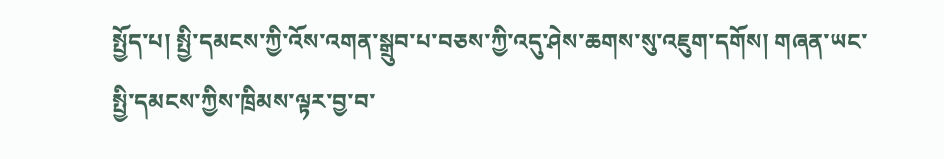སྤྱོད་པ། སྤྱི་དམངས་ཀྱི་འོས་འགན་སྒྲུབ་པ་བཅས་ཀྱི་འདུ་ཤེས་ཆགས་སུ་འཇུག་དགོས། གཞན་ཡང་སྤྱི་དམངས་ཀྱིས་ཁྲིམས་ལྟར་བྱ་བ་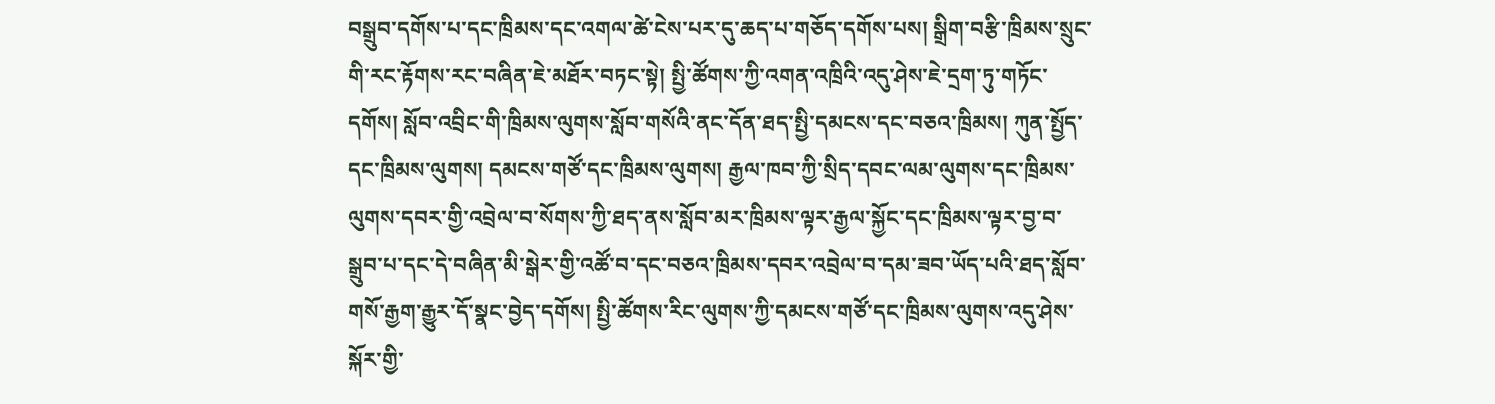བསྒྲུབ་དགོས་པ་དང་ཁྲིམས་དང་འགལ་ཚེ་ངེས་པར་དུ་ཆད་པ་གཅོད་དགོས་པས། སྒྲིག་བརྩི་ཁྲིམས་སྲུང་གི་རང་རྟོགས་རང་བཞིན་ཇེ་མཐོར་བཏང་སྟེ། སྤྱི་ཚོགས་ཀྱི་འགན་འཁྲིའི་འདུ་ཤེས་ཇེ་དྲག་ཏུ་གཏོང་དགོས། སློབ་འབྲིང་གི་ཁྲིམས་ལུགས་སློབ་གསོའི་ནང་དོན་ཐད་སྤྱི་དམངས་དང་བཅའ་ཁྲིམས། ཀུན་སྤྱོད་དང་ཁྲིམས་ལུགས། དམངས་གཙོ་དང་ཁྲིམས་ལུགས། རྒྱལ་ཁབ་ཀྱི་སྲིད་དབང་ལམ་ལུགས་དང་ཁྲིམས་ལུགས་དབར་གྱི་འབྲེལ་བ་སོགས་ཀྱི་ཐད་ནས་སློབ་མར་ཁྲིམས་ལྟར་རྒྱལ་སྐྱོང་དང་ཁྲིམས་ལྟར་བྱ་བ་སྒྲུབ་པ་དང་དེ་བཞིན་མི་སྒེར་གྱི་འཚོ་བ་དང་བཅའ་ཁྲིམས་དབར་འབྲེལ་བ་དམ་ཟབ་ཡོད་པའི་ཐད་སློབ་གསོ་རྒྱག་རྒྱུར་དོ་སྣང་བྱེད་དགོས། སྤྱི་ཚོགས་རིང་ལུགས་ཀྱི་དམངས་གཙོ་དང་ཁྲིམས་ལུགས་འདུ་ཤེས་སྐོར་གྱི་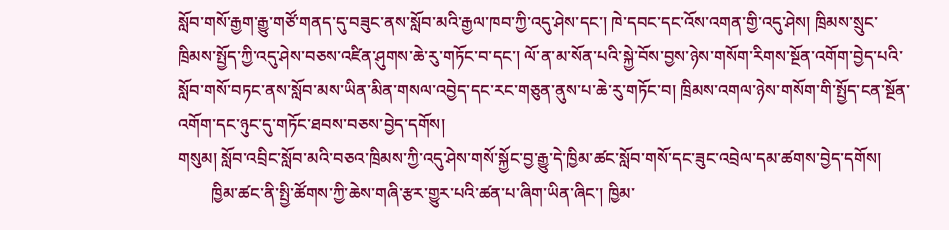སློབ་གསོ་རྒྱག་རྒྱུ་གཙོ་གནད་དུ་བཟུང་ནས་སློབ་མའི་རྒྱལ་ཁབ་ཀྱི་འདུ་ཤེས་དང་། ཁེ་དབང་དང་འོས་འགན་གྱི་འདུ་ཤེས། ཁྲིམས་སྲུང་ཁྲིམས་སྤྱོད་ཀྱི་འདུ་ཤེས་བཅས་འཛིན་ཤུགས་ཆེ་རུ་གཏོང་བ་དང་། ལོ་ན་མ་སོན་པའི་སྐྱེ་བོས་བྱས་ཉེས་གསོག་རིགས་སྔོན་འགོག་བྱེད་པའི་སློབ་གསོ་བཏང་ནས་སློབ་མས་ཡིན་མིན་གསལ་འབྱེད་དང་རང་གཅུན་ནུས་པ་ཆེ་རུ་གཏོང་བ། ཁྲིམས་འགལ་ཉེས་གསོག་གི་སྤྱོད་ངན་སྔོན་འགོག་དང་ཉུང་དུ་གཏོང་ཐབས་བཅས་བྱེད་དགོས།
གསུམ། སློབ་འབྲིང་སློབ་མའི་བཅའ་ཁྲིམས་ཀྱི་འདུ་ཤེས་གསོ་སྐྱོང་བྱ་རྒྱུ་དེ་ཁྱིམ་ཚང་སློབ་གསོ་དང་ཟུང་འབྲེལ་དམ་ཚགས་བྱེད་དགོས།
        ཁྱིམ་ཚང་ནི་སྤྱི་ཚོགས་ཀྱི་ཆེས་གཞི་རྩར་གྱུར་པའི་ཚན་པ་ཞིག་ཡིན་ཞིང་། ཁྱིམ་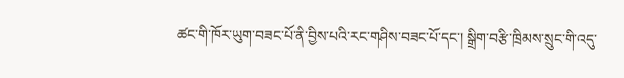ཚང་གི་ཁོར་ཡུག་བཟང་པོ་ནི་བྱིས་པའི་རང་གཤིས་བཟང་པོ་དང་། སྒྲིག་བརྩི་ཁྲིམས་སྲུང་གི་འདུ་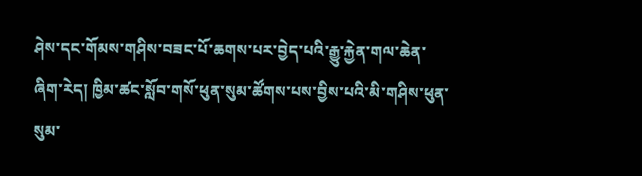ཤེས་དང་གོམས་གཤིས་བཟང་པོ་ཆགས་པར་བྱེད་པའི་རྒྱུ་རྐྱེན་གལ་ཆེན་ཞིག་རེད། ཁྱིམ་ཚང་སློབ་གསོ་ཕུན་སུམ་ཚོགས་པས་བྱིས་པའི་མི་གཤིས་ཕུན་སུམ་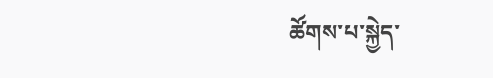ཚོགས་པ་སྐྱེད་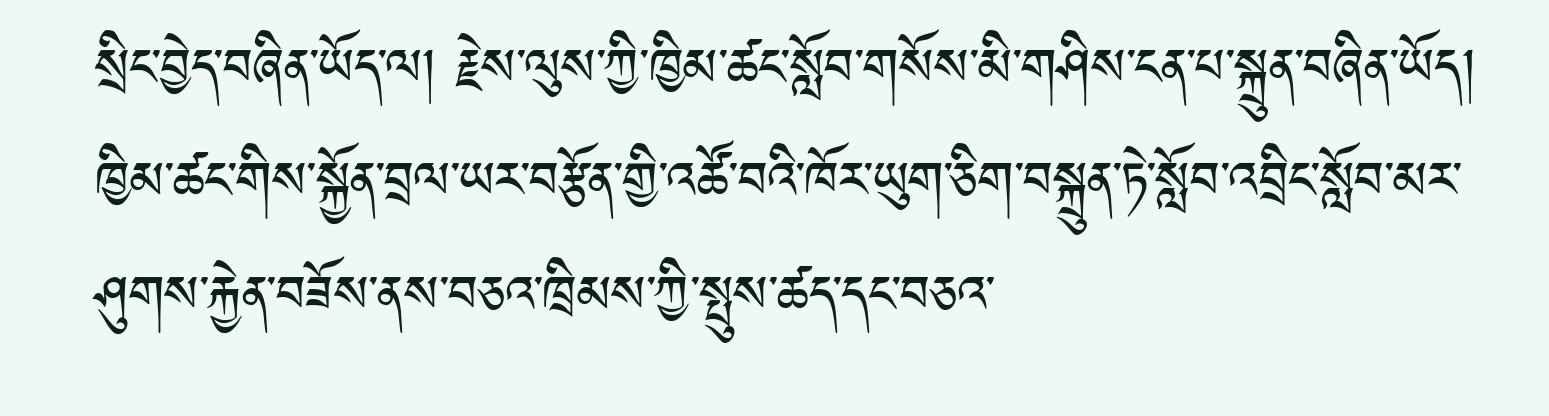སྲིང་བྱེད་བཞིན་ཡོད་ལ། རྗེས་ལུས་ཀྱི་ཁྱིམ་ཚང་སློབ་གསོས་མི་གཤིས་ངན་པ་སྐྲུན་བཞིན་ཡོད། ཁྱིམ་ཚང་གིས་སྐྱོན་བྲལ་ཡར་བརྩོན་གྱི་འཚོ་བའི་ཁོར་ཡུག་ཅིག་བསྐྲུན་ཏེ་སློབ་འབྲིང་སློབ་མར་ཤུགས་རྐྱེན་བཟོས་ནས་བཅའ་ཁྲིམས་ཀྱི་སྤུས་ཚད་དང་བཅའ་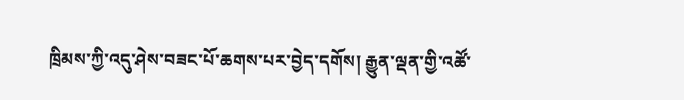ཁྲིམས་ཀྱི་འདུ་ཤེས་བཟང་པོ་ཆགས་པར་བྱེད་དགོས། རྒྱུན་ལྡན་གྱི་འཚོ་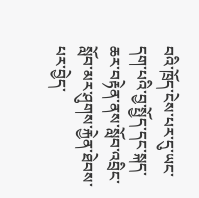བའི་ཁྲོད་ངེས་པར་དུ་ཡང་དག་པའི་བྱ་སྤྱོད་དང་སྐད་ཆར་བརྟེན་ནས་སློབ་འབྲིང་སློབ་མར་ཤུགས་རྐྱེན་ཐེབས་པར་བྱེད་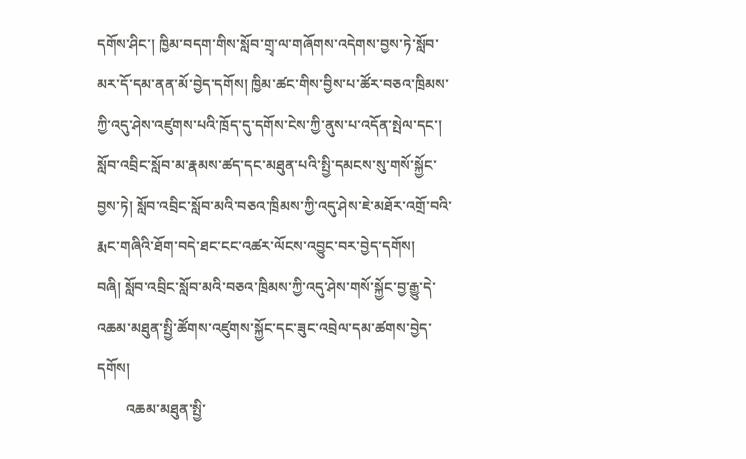དགོས་ཤིང་། ཁྱིམ་བདག་གིས་སློབ་གྲྭ་ལ་གཞོགས་འདེགས་བྱས་ཏེ་སློབ་མར་དོ་དམ་ནན་མོ་བྱེད་དགོས། ཁྱིམ་ཚང་གིས་བྱིས་པ་ཚོར་བཅའ་ཁྲིམས་ཀྱི་འདུ་ཤེས་འཛུགས་པའི་ཁྲོད་དུ་དགོས་ངེས་ཀྱི་ནུས་པ་འདོན་སྤེལ་དང་། སློབ་འབྲིང་སློབ་མ་རྣམས་ཚད་དང་མཐུན་པའི་སྤྱི་དམངས་སུ་གསོ་སྐྱོང་བྱས་ཏེ། སློབ་འབྲིང་སློབ་མའི་བཅའ་ཁྲིམས་ཀྱི་འདུ་ཤེས་ཇེ་མཐོར་འགྲོ་བའི་རྨང་གཞིའི་ཐོག་བདེ་ཐང་ངང་འཚར་ལོངས་འབྱུང་བར་བྱེད་དགོས།
བཞི། སློབ་འབྲིང་སློབ་མའི་བཅའ་ཁྲིམས་ཀྱི་འདུ་ཤེས་གསོ་སྐྱོང་བྱ་རྒྱུ་དེ་འཆམ་མཐུན་སྤྱི་ཚོགས་འཛུགས་སྐྱོང་དང་ཟུང་འབྲེལ་དམ་ཚགས་བྱེད་དགོས།
        འཆམ་མཐུན་སྤྱི་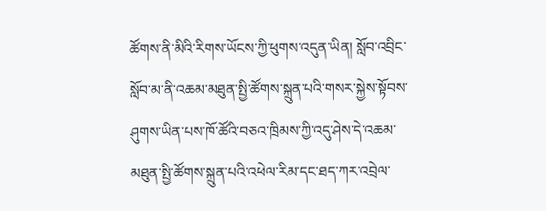ཚོགས་ནི་མིའི་རིགས་ཡོངས་ཀྱི་ཕུགས་འདུན་ཡིན། སློབ་འབྲིང་སློབ་མ་ནི་འཆམ་མཐུན་སྤྱི་ཚོགས་སྐྲུན་པའི་གསར་སྐྱེས་སྟོབས་ཤུགས་ཡིན་པས་ཁོ་ཚོའི་བཅའ་ཁྲིམས་ཀྱི་འདུ་ཤེས་དེ་འཆམ་མཐུན་སྤྱི་ཚོགས་སྐྲུན་པའི་འཕེལ་རིམ་དང་ཐད་ཀར་འབྲེལ་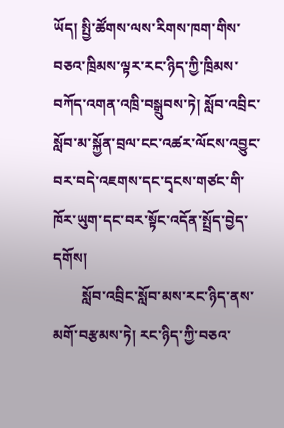ཡོད། སྤྱི་ཚོགས་ལས་རིགས་ཁག་གིས་བཅའ་ཁྲིམས་ལྟར་རང་ཉིད་ཀྱི་ཁྲིམས་བཀོད་འགན་འཁྲི་བསྒྲུབས་ཏེ། སློབ་འབྲིང་སློབ་མ་སྐྱོན་བྲལ་ངང་འཚར་ལོངས་འབྱུང་བར་བདེ་འཇགས་དང་དྭངས་གཙང་གི་ཁོར་ཡུག་དང་བར་སྟོང་འདོན་སྤྲོད་བྱེད་དགོས།
        སློབ་འབྲིང་སློབ་མས་རང་ཉིད་ནས་མགོ་བརྩམས་ཏེ། རང་ཉིད་ཀྱི་བཅའ་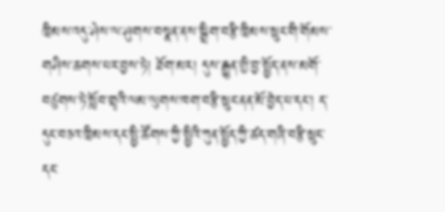ཁྲིམས་འདུ་ཤེས་ལ་ཤུགས་བསྣན་ནས་སྒྲིག་བརྩི་ཁྲིམས་སྲུང་གི་གོམས་གཤིས་ཆགས་པར་བྱས་ཏེ། ཐོག་མར། དུས་རྒྱུན་གྱི་བྱ་སྤྱོད་ནས་མགོ་བཙུགས་ཏེ་སློབ་གྲྭའི་ལམ་ལུགས་ཁག་བརྩི་སྲུང་ནན་མོ་བྱེད་པ་དང་། ད་དུང་བཅའ་ཁྲིམས་དང་སྤྱི་ཚོགས་ཀྱི་སྤྱིའི་ཀུན་སྤྱོད་ཀྱི་ཚད་གཞི་བརྩི་སྲུང་དང་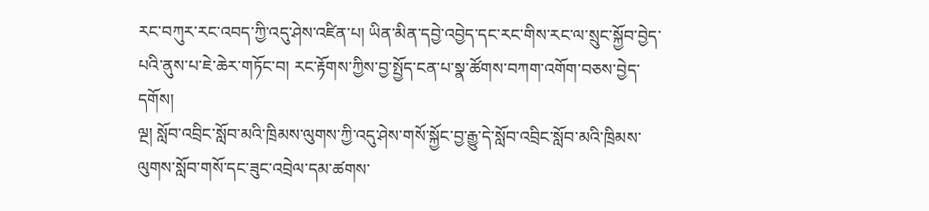རང་བཀུར་རང་འབད་ཀྱི་འདུ་ཤེས་འཛིན་པ། ཡིན་མིན་དབྱེ་འབྱེད་དང་རང་གིས་རང་ལ་སྲུང་སྐྱོབ་བྱེད་པའི་ནུས་པ་ཇེ་ཆེར་གཏོང་བ། རང་རྟོགས་ཀྱིས་བྱ་སྤྱོད་ངན་པ་སྣ་ཚོགས་བཀག་འགོག་བཅས་བྱེད་དགོས།
ལྔ། སློབ་འབྲིང་སློབ་མའི་ཁྲིམས་ལུགས་ཀྱི་འདུ་ཤེས་གསོ་སྐྱོང་བྱ་རྒྱུ་དེ་སློབ་འབྲིང་སློབ་མའི་ཁྲིམས་ལུགས་སློབ་གསོ་དང་ཟུང་འབྲེལ་དམ་ཚགས་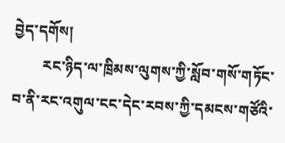བྱེད་དགོས།
        རང་ཉིད་ལ་ཁྲིམས་ལུགས་ཀྱི་སློབ་གསོ་གཏོང་བ་ནི་རང་འགུལ་ངང་དེང་རབས་ཀྱི་དམངས་གཙོའི་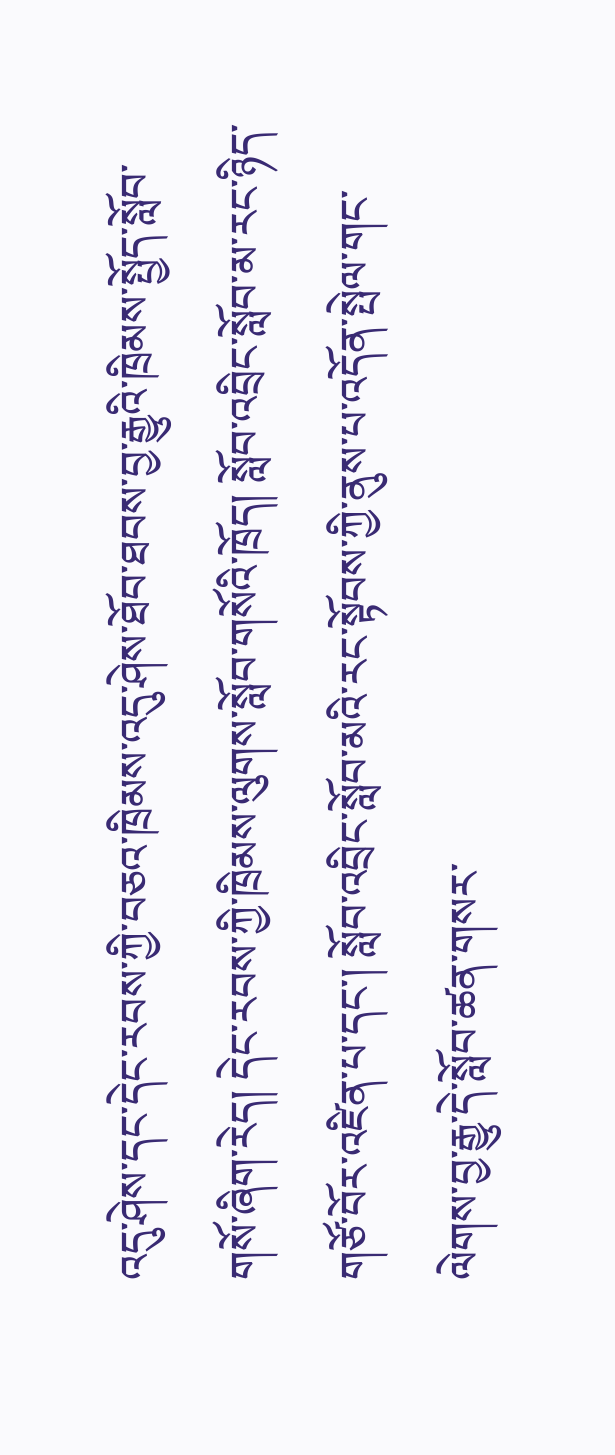འདུ་ཤེས་དང་དེང་རབས་ཀྱི་བཅའ་ཁྲིམས་འདུ་ཤེས་ཐོབ་ཐབས་བྱ་རྒྱུའི་ཁྲིམས་སྤྱོད་སློབ་གསོ་ཞིག་རེད། དེང་རབས་ཀྱི་ཁྲིམས་ལུགས་སློབ་གསོའི་ཁྲོད། སློབ་འབྲིང་སློབ་མ་རང་ཉིད་གཙོ་བོར་འཛིན་པ་དང་། སློབ་འབྲིང་སློབ་མའི་རང་སྟོབས་ཀྱི་ནུས་པ་འདོན་སྤེལ་གང་ལེགས་བྱ་རྒྱུ་དེ་སློབ་ཚན་གསར་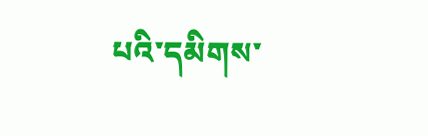པའི་དམིགས་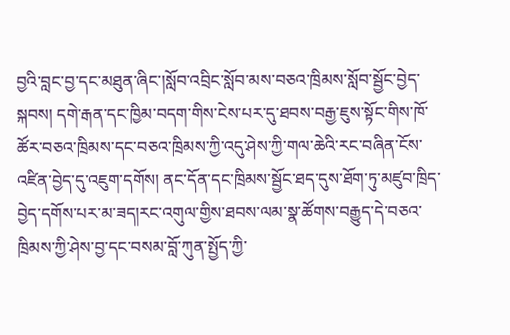བྱའི་བླང་བྱ་དང་མཐུན་ཞིང་།སློབ་འབྲིང་སློབ་མས་བཅའ་ཁྲིམས་སློབ་སྦྱོང་བྱེད་སྐབས། དགེ་རྒན་དང་ཁྱིམ་བདག་གིས་ངེས་པར་དུ་ཐབས་བརྒྱ་ཇུས་སྟོང་གིས་ཁོ་ཚོར་བཅའ་ཁྲིམས་དང་བཅའ་ཁྲིམས་ཀྱི་འདུ་ཤེས་ཀྱི་གལ་ཆེའི་རང་བཞིན་ངོས་འཛིན་བྱེད་དུ་འཇུག་དགོས། ནང་དོན་དང་ཁྲིམས་སྦྱོང་ཐད་དུས་ཐོག་ཏུ་མཛུབ་ཁྲིད་བྱེད་དགོས་པར་མ་ཟད།རང་འགུལ་གྱིས་ཐབས་ལམ་སྣ་ཚོགས་བརྒྱུད་དེ་བཅའ་ཁྲིམས་ཀྱི་ཤེས་བྱ་དང་བསམ་བློ་ཀུན་སྤྱོད་ཀྱི་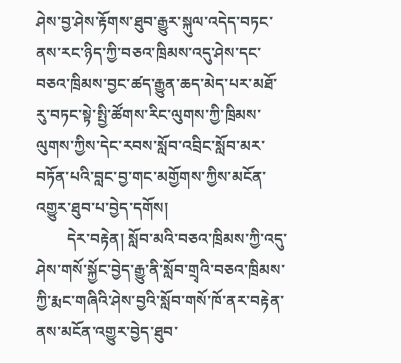ཤེས་བྱ་ཤེས་རྟོགས་ཐུབ་རྒྱུར་སྐུལ་འདེད་བཏང་ནས་རང་ཉིད་ཀྱི་བཅའ་ཁྲིམས་འདུ་ཤེས་དང་བཅའ་ཁྲིམས་བྱང་ཚད་རྒྱུན་ཆད་མེད་པར་མཐོ་རུ་བཏང་སྟེ་སྤྱི་ཚོགས་རིང་ལུགས་ཀྱི་ཁྲིམས་ལུགས་ཀྱིས་དེང་རབས་སློབ་འབྲིང་སློབ་མར་བཏོན་པའི་བླང་བྱ་གང་མགྱོགས་ཀྱིས་མངོན་འགྱུར་ཐུབ་པ་བྱེད་དགོས།
        དེར་བརྟེན། སློབ་མའི་བཅའ་ཁྲིམས་ཀྱི་འདུ་ཤེས་གསོ་སྐྱོང་བྱེད་རྒྱུ་ནི་སློབ་གྲྭའི་བཅའ་ཁྲིམས་ཀྱི་རྨང་གཞིའི་ཤེས་བྱའི་སློབ་གསོ་ཁོ་ནར་བརྟེན་ནས་མངོན་འགྱུར་བྱེད་ཐུབ་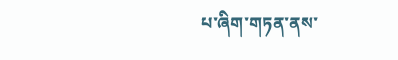པ་ཞིག་གཏན་ནས་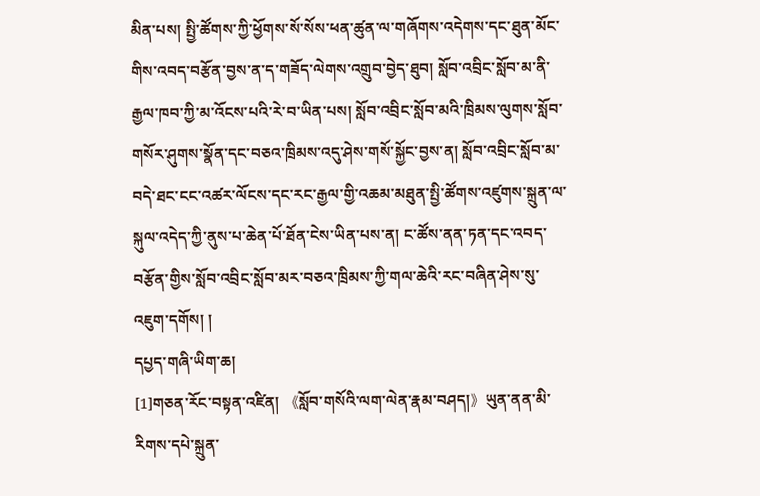མིན་པས། སྤྱི་ཚོགས་ཀྱི་ཕྱོགས་སོ་སོས་ཕན་ཚུན་ལ་གཞོགས་འདེགས་དང་ཐུན་མོང་གིས་འབད་བརྩོན་བྱས་ན་ད་གཟོད་ལེགས་འགྲུབ་བྱེད་ཐུབ། སློབ་འབྲིང་སློབ་མ་ནི་རྒྱལ་ཁབ་ཀྱི་མ་འོངས་པའི་རེ་བ་ཡིན་པས། སློབ་འབྲིང་སློབ་མའི་ཁྲིམས་ལུགས་སློབ་གསོར་ཤུགས་སྣོན་དང་བཅའ་ཁྲིམས་འདུ་ཤེས་གསོ་སྐྱོང་བྱས་ན། སློབ་འབྲིང་སློབ་མ་བདེ་ཐང་ངང་འཚར་ལོངས་དང་རང་རྒྱལ་གྱི་འཆམ་མཐུན་སྤྱི་ཚོགས་འཛུགས་སྐྲུན་ལ་སྐུལ་འདེད་ཀྱི་ནུས་པ་ཆེན་པོ་ཐོན་ངེས་ཡིན་པས་ན། ང་ཚོས་ནན་ཏན་དང་འབད་བརྩོན་གྱིས་སློབ་འབྲིང་སློབ་མར་བཅའ་ཁྲིམས་ཀྱི་གལ་ཆེའི་རང་བཞིན་ཤེས་སུ་འཇུག་དགོས། །
དཔྱད་གཞི་ཡིག་ཆ།
[1]གཅན་རོང་བསྟན་འཛིན། 《སློབ་གསོའི་ལག་ལེན་རྣམ་བཤད།》ཡུན་ནན་མི་རིགས་དཔེ་སྐྲུན་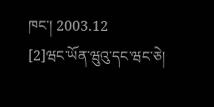ཁང་། 2003.12
[2]ཝང་ཡོན་ཝུའུ་དང་ཝང་ཅེ།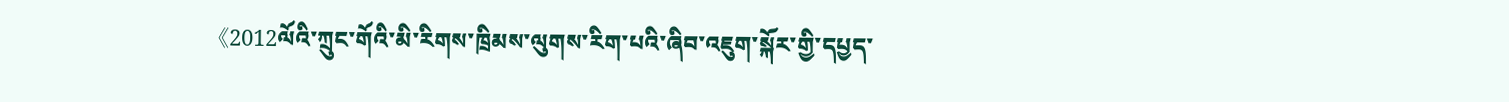《2012ལོའི་ཀྲུང་གོའི་མི་རིགས་ཁྲིམས་ལུགས་རིག་པའི་ཞིབ་འཇུག་སྐོར་གྱི་དཔྱད་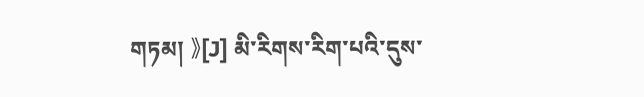གཏམ། 》[J] མི་རིགས་རིག་པའི་དུས་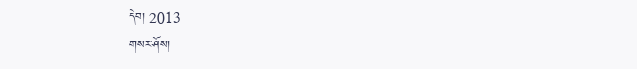དེབ། 2013
གསར་ཤོས།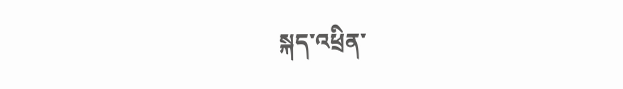སྐད་འཕྲིན་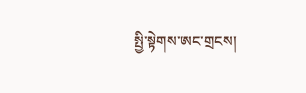སྤྱི་སྟེགས་ཨང་གྲངས།